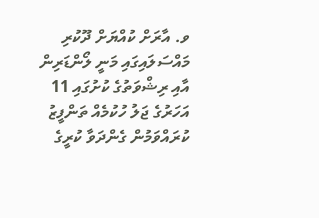ވ. އާރަށް ކުއްޔަށް ދޫކުރި މައްސަލައިގައި މަނީ ލޯންޑަރިން އާއި ރިޝްވަތުގެ ކުށުގައި 11 އަހަރުގެ ޖަލު ހުކުމެއް ތަންފީޒު ކުރައްވަމުން ގެންދަވާ ކުރީގެ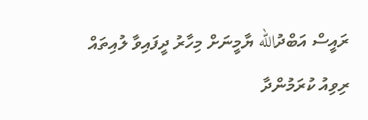ރައީސް އަބްދުالله ޔާމީނަށް މިހާރު ދީފައިވާ ލުއިތައް ރިވިއު ކުރަމުންދާ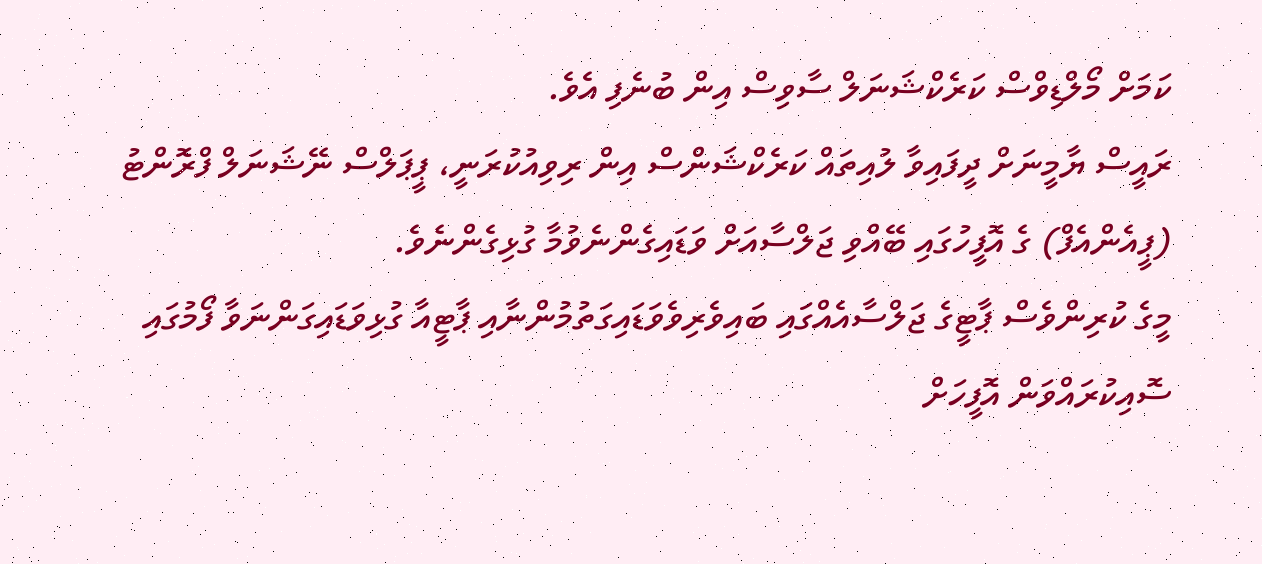ކަމަށް މޯލްޑިވްސް ކަރެކްޝަނަލް ސާވިސް އިން ބުނެފި އެވެ.
ރައީސް ޔާމީނަށް ދީފައިވާ ލުއިތައް ކަރެކްޝަންސް އިން ރިވިއުކުރަނީ، ޕީޕަލްސް ނޭޝަނަލް ފްރޮންޓު (ޕީއެންއެފް) ގެ އޮފީހުގައި ބޭއްވި ޖަލްސާއަށް ވަޑައިގެންނެވުމާ ގުޅިގެންނެވެ.
މީގެ ކުރިންވެސް ޕާޓީގެ ޖަލްސާއެއްގައި ބައިވެރިވެވަޑައިގަތުމުންނާއި ޕާޓީއާ ގުޅިވަޑައިގަންނަވާ ފޯމުގައި ސޮއިކުރައްވަން އޮފީހަށް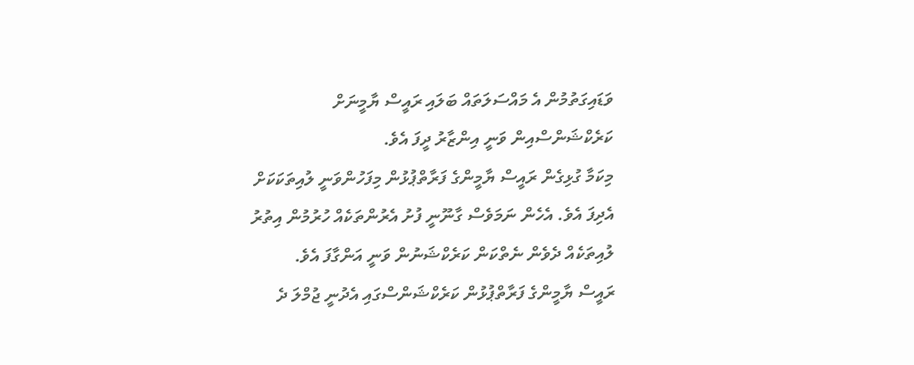ވަޑައިގަތުމުން އެ މައްސަލަތައް ބަލައި ރައީސް ޔާމީނަށް ކަރެކްޝަންސްއިން ވަނީ އިންޒާރު ދީފަ އެވެ.
މިކަމާ ގުޅިގެން ރައީސް ޔާމީންގެ ފަރާތްޕުޅުން މިފަހުންވަނީ ލުއިތަކަކަށް އެދިފަ އެވެ. އެހެން ނަމަވެސް ގާނޫނީ ފުށު އެރުންތަކެއް ހުރުމުން އިތުރު ލުއިތަކެއް ދެވެން ނެތްކަން ކަރެކްޝަނުން ވަނީ އަންގާފަ އެވެ.
ރައީސް ޔާމީންގެ ފަރާތްޕުޅުން ކަރެކްޝަންސްގައި އެދުނީ ޖުމްލަ ދެ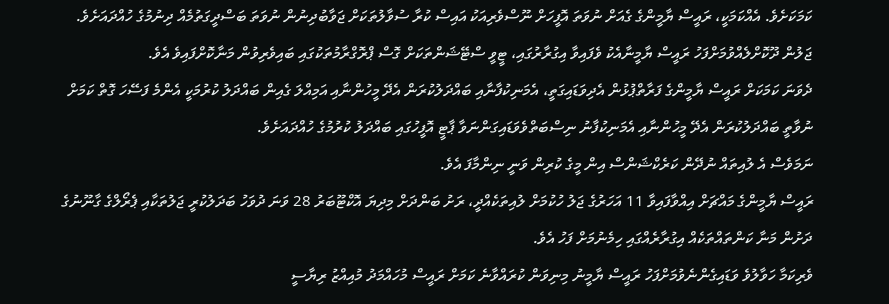ކަމަކަށެވެ. އެއްކަމަކީ، ރައީސް ޔާމީންގެ ގެއަށް ނުވަތަ އޮފީހަށް ނޫސްވެރިއަކު އައިސް ކުރާ ސުވާލުތަކަށް ޖަވާބުދިނުން ނުވަތަ ބަސްދީގަތުމެއް ދިނުމުގެ ހުއްދައަށެވެ. ޖަލުން ދޫކޮށްލެއްވުމަށްފަހު ރައީސް ޔާމީނާއެކު ވެފައިވާ އިގުރާރުގައި، ޓީވީ ސްޓޭޝަންތަކަށް ގޮސް ޕްރޮގްރާމުތަކުގައި ބައިވެރިވުން މަނާކޮށްފައިވެ އެވެ.
ދެވަނަ ކަމަކަށް ރައީސް ޔާމީންގެ ފަރާތްޕުޅުން އެދިވަޑައިގަތީ، އެމަނިކުފާނާއި ބައްދަލުކުރަން އެދޭ މީހުންނާއި އަމިއްލަ ގެއިން ބައްދަލު ކުރުމަކީ އެންމެ ފަސޭހަ ގޮތް ކަމަށް ނުވާތީ ބައްދަލުކުރަން އެދޭ މީހުންނާއި އެމަނިކުފާނު ނިސްބަތްވެވަޑައިގަންނަވާ ޕާޓީ އޮފީހުގައި ބައްދަލު ކުރުމުގެ ހުއްދައަށެވެ.
ނަމަވެސް އެ ލުއިތައް ނުދޭން ކަރެކްޝަންސް އިން މީގެ ކުރިން ވަނީ ނިންމާފަ އެވެ.
ރައީސް ޔާމީންގެ މައްޗަށް އިއްވާފައިވާ 11 އަހަރުގެ ޖަލު ހުކުމަށް ލުއިތަކެއްދީ، ރަށު ބަންދަށް މިދިޔަ އޮކްޓޫބަރު 28 ވަނަ ދުވަހު ބަދަލުކުރީ ޖަލުތަކާއި ޕެރޯލްގެ ގާނޫނުގެ ދަށުން މަނާ ކަންތައްތަކެއް އިގުރާރެއްގައި ހިމެނުމަށް ފަހު އެވެ.
ވެރިކަމާ ހަވާލުވެ ވަޑައިގެންނެވުމަށްފަހު ރައީސް ޔާމީނު މިނިވަން ކުރައްވާނެ ކަމަށް ރައީސް މުހައްމަދު މުއިއްޒު ރިޔާސީ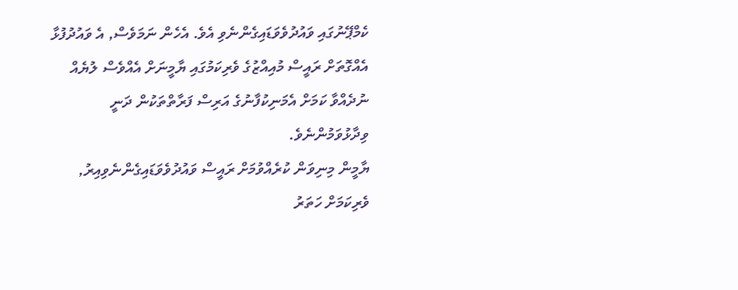ކެމްޕޭނުގައި ވައުދުވެވަޑައިގެންނެވި އެވެ. އެހެން ނަމަވެސް, އެ ވައުދުފުޅާ އެއްގޮތަށް ރައީސް މުއިއްޒުގެ ވެރިކަމުގައި ޔާމީނަށް އެއްވެސް ލުޔެއް ނުދެއްވާ ކަމަށް އެމަނިކުފާނުގެ އަރިސް ފަރާތްތަކުން ދަނީ ވިދާޅުވަމުންނެވެ.
ޔާމީން މިނިވަން ކުރެއްވުމަށް ރައީސް ވައުދުވެވަޑައިގެންނެވިއިރު, ވެރިކަމަށް ހަތަރު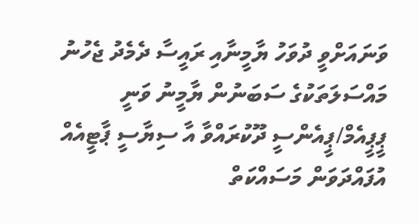ވަނައަށްވީ ދުވަހު ޔާމީނާއި ރައީސާ ދެމެދު ޖެހުނު މައްސަލަތަކުގެ ސަބަނުން ޔާމީނު ވަނީ ޕީޕީއެމް/ޕީއެންސީ ދޫކުރައްވާ އާ ސިޔާސީ ޕާޓީއެއް އުފައްދަވަން މަސައްކަތް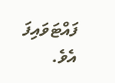ފައްޓަވައިފަ އެވެ.